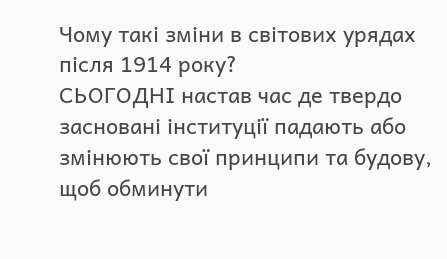Чому такі зміни в світових урядах після 1914 року?
СЬОГОДНІ настав час де твердо засновані інституції падають або змінюють свої принципи та будову, щоб обминути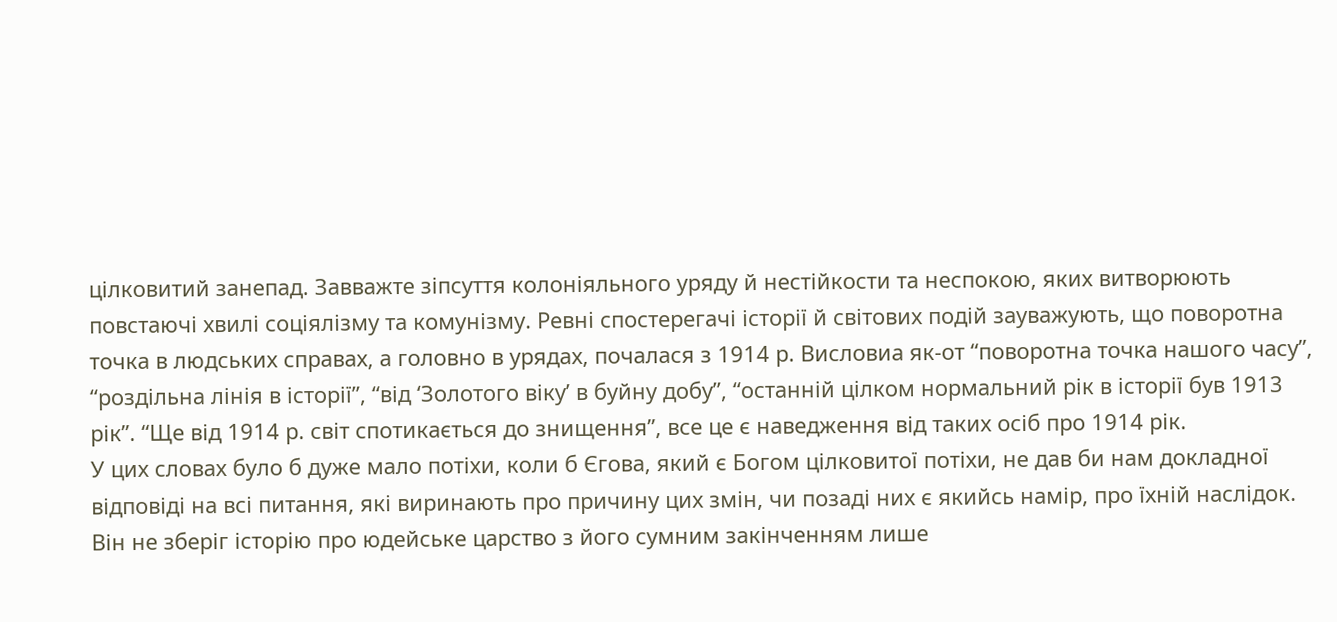цілковитий занепад. Завважте зіпсуття колоніяльного уряду й нестійкости та неспокою, яких витворюють повстаючі хвилі соціялізму та комунізму. Ревні спостерегачі історії й світових подій зауважують, що поворотна точка в людських справах, а головно в урядах, почалася з 1914 р. Висловиa як-от “поворотна точка нашого часу”, “роздільна лінія в історії”, “від ‘Золотого віку’ в буйну добу”, “останній цілком нормальний рік в історії був 1913 рік”. “Ще від 1914 р. світ спотикається до знищення”, все це є наведження від таких осіб про 1914 рік.
У цих словах було б дуже мало потіхи, коли б Єгова, який є Богом цілковитої потіхи, не дав би нам докладної відповіді на всі питання, які виринають про причину цих змін, чи позаді них є якийсь намір, про їхній наслідок. Він не зберіг історію про юдейське царство з його сумним закінченням лише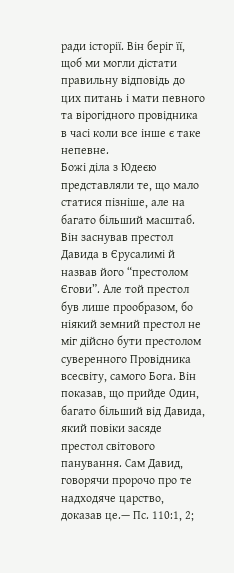ради історії. Він беріг її, щоб ми могли дістати правильну відповідь до цих питань і мати певного та вірогідного провідника в часі коли все інше є таке непевне.
Божі діла з Юдеєю представляли те, що мало статися пізніше, але на багато більший масштаб. Він заснував престол Давида в Єрусалимі й назвав його “престолом Єгови”. Але той престол був лише прообразом, бо ніякий земний престол не міг дійсно бути престолом суверенного Провідника всесвіту, самого Бога. Він показав, що прийде Один, багато більший від Давида, який повіки засяде престол світового панування. Сам Давид, говорячи пророчо про те надходяче царство, доказав це.— Пс. 110:1, 2;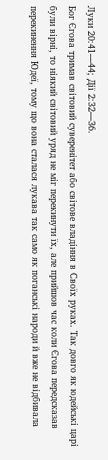Луки 20:41—44; Дії 2:32—36.
Бог Єгова тримав світовий суверенітет або світове владіння в Своїх руках. Так довго як юдейські царі були вірні, то ніякий світовий уряд не міг перекинути їх, але прийшов час коли Єгова передсказав перекинення Юдеї, тому що вона сталася лукава так само як поганські народи й вже не відбивала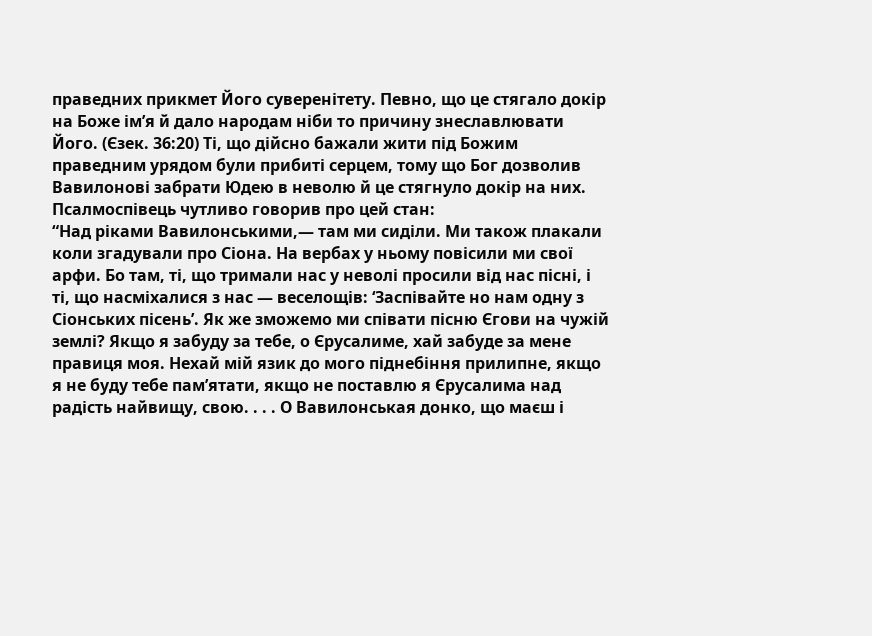праведних прикмет Його суверенітету. Певно, що це стягало докір на Боже ім’я й дало народам ніби то причину знеславлювати Його. (Єзек. 36:20) Ті, що дійсно бажали жити під Божим праведним урядом були прибиті серцем, тому що Бог дозволив Вавилонові забрати Юдею в неволю й це стягнуло докір на них. Псалмоспівець чутливо говорив про цей стан:
“Над ріками Вавилонськими,— там ми сиділи. Ми також плакали коли згадували про Сіона. На вербах у ньому повісили ми свої арфи. Бо там, ті, що тримали нас у неволі просили від нас пісні, і ті, що насміхалися з нас — веселощів: ‘Заспівайте но нам одну з Сіонських пісень’. Як же зможемо ми співати пісню Єгови на чужій землі? Якщо я забуду за тебе, о Єрусалиме, хай забуде за мене правиця моя. Нехай мій язик до мого піднебіння прилипне, якщо я не буду тебе пам’ятати, якщо не поставлю я Єрусалима над радість найвищу, свою. . . . О Вавилонськая донко, що маєш і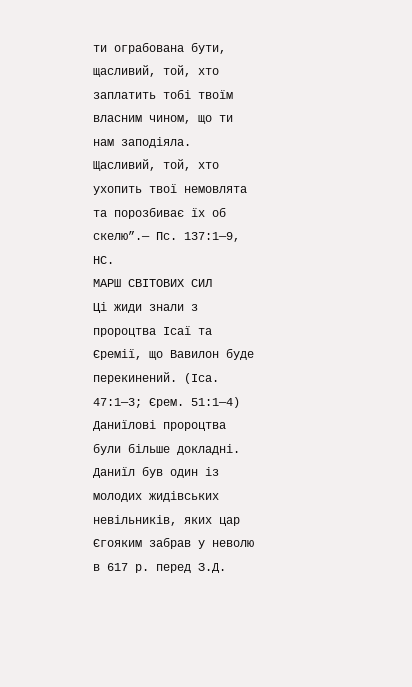ти ограбована бути, щасливий, той, хто заплатить тобі твоїм власним чином, що ти нам заподіяла. Щасливий, той, хто ухопить твої немовлята та порозбиває їх об скелю”.— Пс. 137:1—9, НС.
МАРШ СВІТОВИХ СИЛ
Ці жиди знали з пророцтва Ісаї та Єремії, що Вавилон буде перекинений. (Іса. 47:1—3; Єрем. 51:1—4) Даниїлові пророцтва були більше докладні. Даниїл був один із молодих жидівських невільників, яких цар Єгояким забрав у неволю в 617 р. перед З.Д.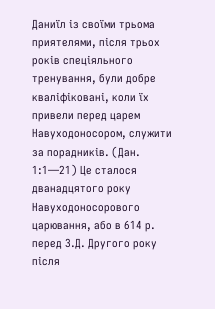Даниїл із своїми трьома приятелями, після трьох років спеціяльного тренування, були добре кваліфіковані, коли їх привели перед царем Навуходоносором, служити за порадників. (Дан. 1:1—21) Це сталося дванадцятого року Навуходоносорового царювання, або в 614 р. перед З.Д. Другого року після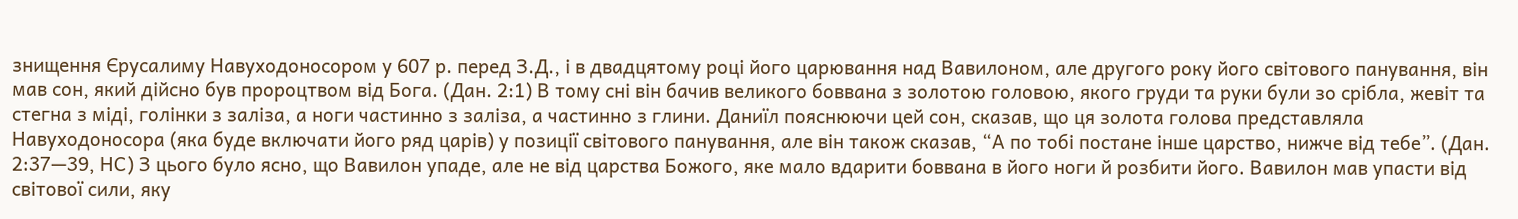знищення Єрусалиму Навуходоносором у 607 р. перед З.Д., і в двадцятому році його царювання над Вавилоном, але другого року його світового панування, він мав сон, який дійсно був пророцтвом від Бога. (Дан. 2:1) В тому сні він бачив великого боввана з золотою головою, якого груди та руки були зо срібла, жевіт та стегна з міді, голінки з заліза, а ноги частинно з заліза, а частинно з глини. Даниїл пояснюючи цей сон, сказав, що ця золота голова представляла Навуходоносора (яка буде включати його ряд царів) у позиції світового панування, але він також сказав, “А по тобі постане інше царство, нижче від тебе”. (Дан. 2:37—39, НС) З цього було ясно, що Вавилон упаде, але не від царства Божого, яке мало вдарити боввана в його ноги й розбити його. Вавилон мав упасти від світової сили, яку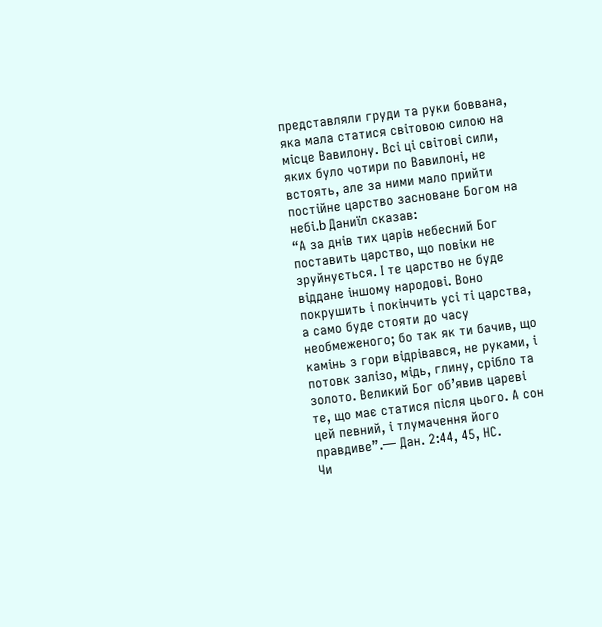представляли груди та руки боввана, яка мала статися світовою силою на місце Вавилону. Всі ці світові сили, яких було чотири по Вавилоні, не встоять, але за ними мало прийти постійне царство засноване Богом на небі.b Даниїл сказав:
“А за днів тих царів небесний Бог поставить царство, що повіки не зруйнується. І те царство не буде віддане іншому народові. Воно покрушить і покінчить усі ті царства, а само буде стояти до часу необмеженого; бо так як ти бачив, що камінь з гори відрівався, не руками, і потовк залізо, мідь, глину, срібло та золото. Великий Бог об’явив цареві те, що має статися після цього. А сон цей певний, і тлумачення його правдиве”.— Дан. 2:44, 45, НС.
Чи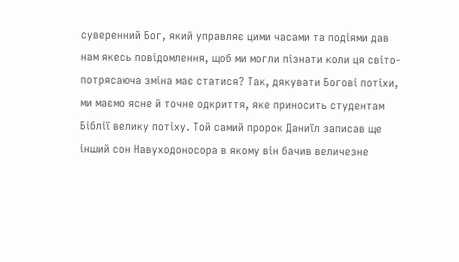суверенний Бог, який управляє цими часами та подіями дав нам якесь повідомлення, щоб ми могли пізнати коли ця світо-потрясаюча зміна має статися? Так, дякувати Богові потіхи, ми маємо ясне й точне одкриття, яке приносить студентам Біблії велику потіху. Той самий пророк Даниїл записав ще інший сон Навуходоносора в якому він бачив величезне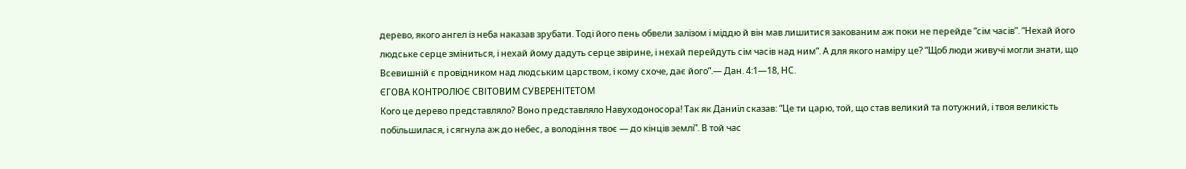дерево, якого ангел із неба наказав зрубати. Тоді його пень обвели залізом і міддю й він мав лишитися закованим аж поки не перейде “сім часів”. “Нехай його людське серце зміниться, і нехай йому дадуть серце звірине, і нехай перейдуть сім часів над ним”. А для якого наміру це? “Щоб люди живучі могли знати, що Всевишній є провідником над людським царством, і кому схоче, дає його”.— Дан. 4:1—18, НС.
ЄГОВА КОНТРОЛЮЄ СВІТОВИМ СУВЕРЕНІТЕТОМ
Кого це дерево представляло? Воно представляло Навуходоносора! Так як Даниїл сказав: “Це ти царю, той, що став великий та потужний, і твоя великість побільшилася, і сягнула аж до небес, а володіння твоє — до кінців землі”. В той час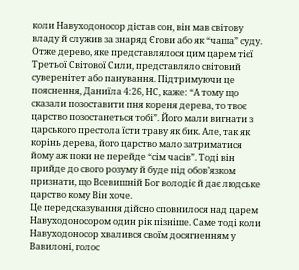коли Навуходоносор дістав сон, він мав світову владу й служив за знаряд Єгови або як “чаша” суду. Отже дерево, яке представлялося цим царем тієї Третьої Світової Сили, представляло світовий суверенітет або панування. Підтримуючи це пояснення, Даниїла 4:26, НС, каже: “А тому що сказали позоставити пня кореня дерева, то твоє царство позостанеться тобі”. Його мали вигнати з царського престола їсти траву як бик. Але, так як корінь дерева, його царство мало затриматися йому аж поки не перейде “сім часів”. Тоді він прийде до свого розуму й буде під обов’язком признати, що Всевишній Бог володіє й дає людське царство кому Він хоче.
Це передсказування дійсно сповнилося над царем Навуходоносором один рік пізніше. Саме тоді коли Навуходоносор хвалився своїм досягненням у Вавилоні, голос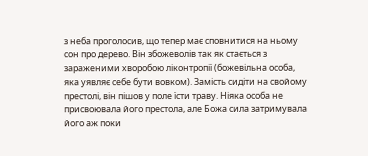з неба проголосив, що тепер має сповнитися на ньому сон про дерево. Він збожеволів так як стається з зараженими хворобою ліконтропії (божевільна особа, яка уявляє себе бути вовком). Замість сидіти на свойому престолі, він пішов у поле їсти траву. Ніяка особа не присвоювала його престола, але Божа сила затримувала його аж поки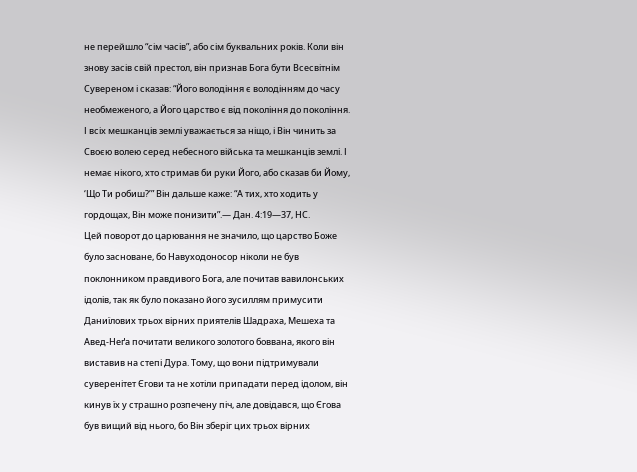не перейшло “сім часів”, або сім буквальних років. Коли він знову засів свій престол, він признав Бога бути Всесвітнім Сувереном і сказав: “Його володіння є володінням до часу необмеженого, а Його царство є від покоління до покоління. І всіх мешканців землі уважається за ніщо, і Він чинить за Своєю волею серед небесного війська та мешканців землі. І немає нікого, хто стримав би руки Його, або сказав би Йому, ‘Що Ти робиш?’” Він дальше каже: “А тих, хто ходить у гордощах, Він може понизити”.— Дан. 4:19—37, НС.
Цей поворот до царювання не значило, що царство Боже було засноване, бо Навуходоносор ніколи не був поклонником правдивого Бога, але почитав вавилонських ідолів, так як було показано його зусиллям примусити Даниїлових трьох вірних приятелів Шадраха, Мешеха та Авед-Неґа почитати великого золотого боввана, якого він виставив на степі Дура. Тому, що вони підтримували суверенітет Єгови та не хотіли припадати перед ідолом, він кинув їх у страшно розпечену піч, але довідався, що Єгова був вищий від нього, бо Він зберіг цих трьох вірних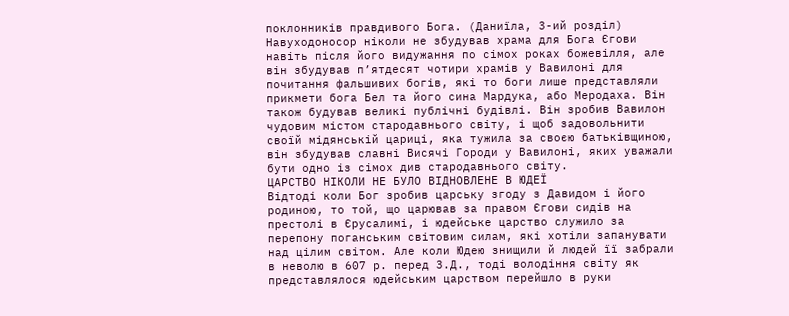поклонників правдивого Бога. (Даниїла, 3-ий розділ) Навуходоносор ніколи не збудував храма для Бога Єгови навіть після його видужання по сімох роках божевілля, але він збудував п’ятдесят чотири храмів у Вавилоні для почитання фальшивих богів, які то боги лише представляли прикмети бога Бел та його сина Мардука, або Меродаха. Він також будував великі публічні будівлі. Він зробив Вавилон чудовим містом стародавнього світу, і щоб задовольнити своїй мідянській цариці, яка тужила за своєю батьківщиною, він збудував славні Висячі Городи у Вавилоні, яких уважали бути одно із сімох див стародавнього світу.
ЦАРСТВО НІКОЛИ НЕ БУЛО ВІДНОВЛЕНЕ В ЮДЕЇ
Відтоді коли Бог зробив царську згоду з Давидом і його родиною, то той, що царював за правом Єгови сидів на престолі в Єрусалимі, і юдейське царство служило за перепону поганським світовим силам, які хотіли запанувати над цілим світом. Але коли Юдею знищили й людей її забрали в неволю в 607 р. перед З.Д., тоді володіння світу як представлялося юдейським царством перейшло в руки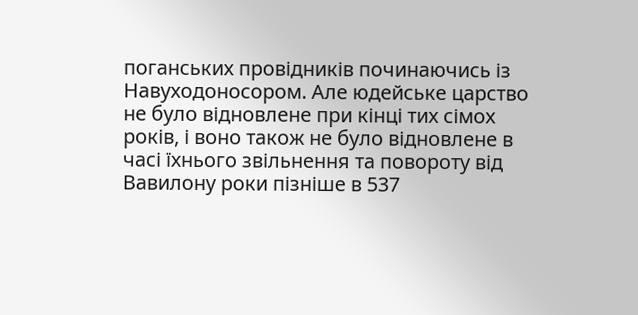поганських провідників починаючись із Навуходоносором. Але юдейське царство не було відновлене при кінці тих сімох років, і воно також не було відновлене в часі їхнього звільнення та повороту від Вавилону роки пізніше в 537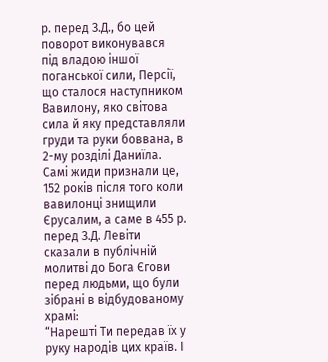р. перед З.Д., бо цей поворот виконувався під владою іншої поганської сили, Персії, що сталося наступником Вавилону, яко світова сила й яку представляли груди та руки боввана, в 2-му розділі Даниїла. Самі жиди признали це, 152 років після того коли вавилонці знищили Єрусалим, а саме в 455 р. перед З.Д. Левіти сказали в публічній молитві до Бога Єгови перед людьми, що були зібрані в відбудованому храмі:
“Нарешті Ти передав їх у руку народів цих країв. І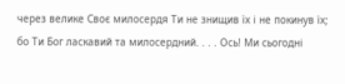через велике Своє милосердя Ти не знищив їх і не покинув їх; бо Ти Бог ласкавий та милосердний. . . . Ось! Ми сьогодні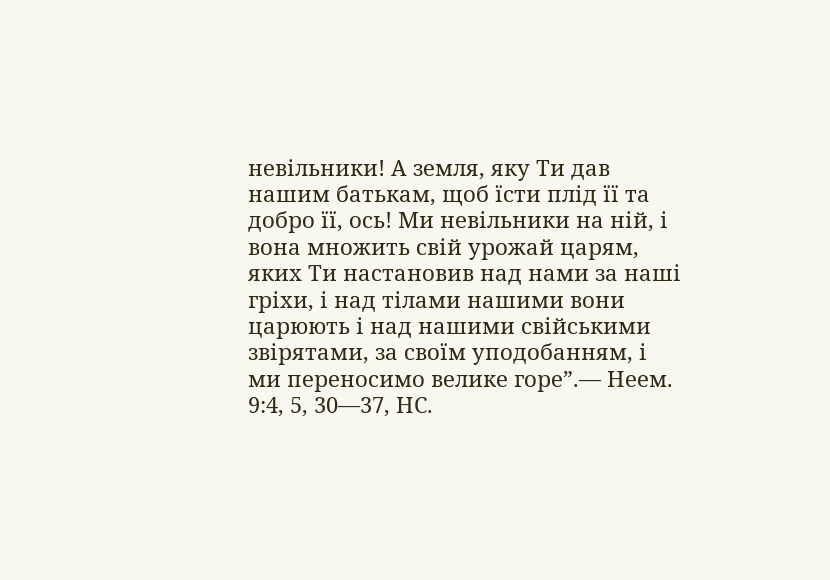невільники! А земля, яку Ти дав нашим батькам, щоб їсти плід її та добро її, ось! Ми невільники на ній, і вона множить свій урожай царям, яких Ти настановив над нами за наші гріхи, і над тілами нашими вони царюють і над нашими свійськими звірятами, за своїм уподобанням, і ми переносимо велике горе”.— Неем. 9:4, 5, 30—37, НС.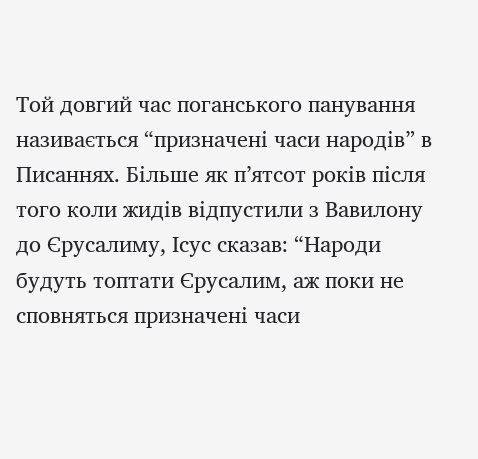Той довгий час поганського панування називається “призначені часи народів” в Писаннях. Більше як п’ятсот років після того коли жидів відпустили з Вавилону до Єрусалиму, Ісус сказав: “Народи будуть топтати Єрусалим, аж поки не сповняться призначені часи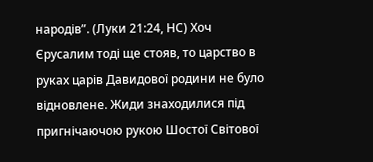народів”. (Луки 21:24, НС) Хоч Єрусалим тоді ще стояв, то царство в руках царів Давидової родини не було відновлене. Жиди знаходилися під пригнічаючою рукою Шостої Світової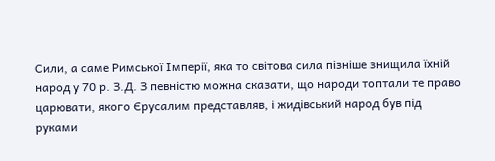Сили, а саме Римської Імперії, яка то світова сила пізніше знищила їхній народ у 70 р. З.Д. З певністю можна сказати, що народи топтали те право царювати, якого Єрусалим представляв, і жидівський народ був під руками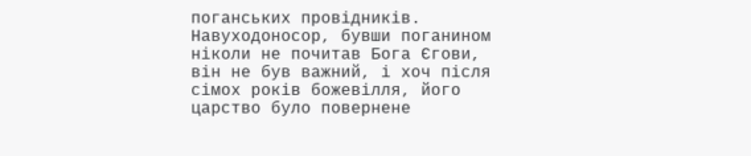поганських провідників.
Навуходоносор, бувши поганином ніколи не почитав Бога Єгови, він не був важний, і хоч після сімох років божевілля, його царство було повернене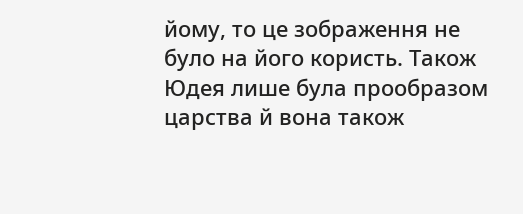йому, то це зображення не було на його користь. Також Юдея лише була прообразом царства й вона також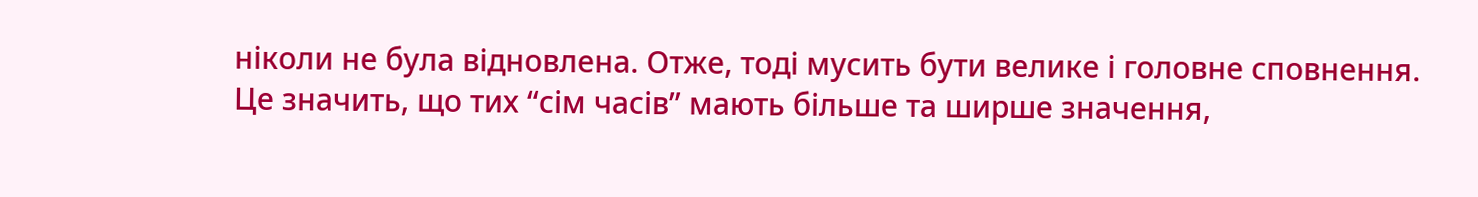ніколи не була відновлена. Отже, тоді мусить бути велике і головне сповнення. Це значить, що тих “сім часів” мають більше та ширше значення,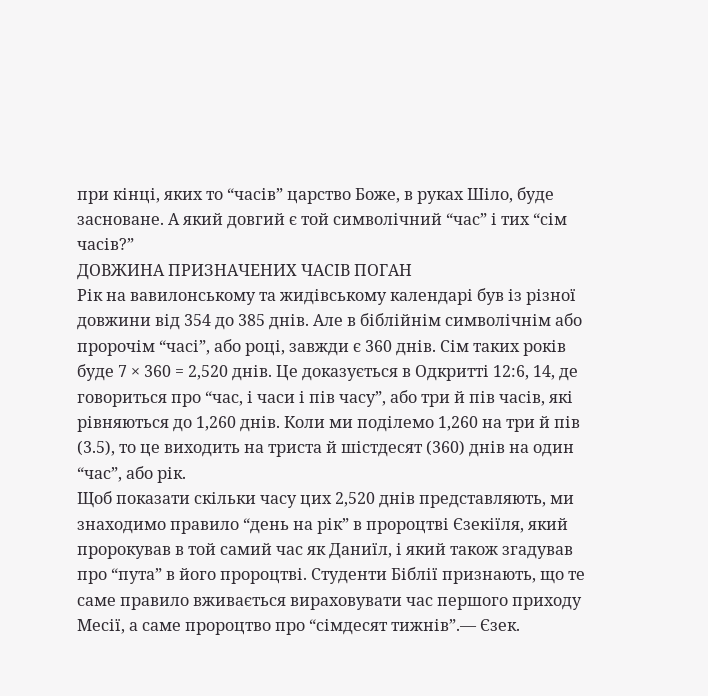при кінці, яких то “часів” царство Боже, в руках Шіло, буде засноване. А який довгий є той символічний “час” і тих “сім часів?”
ДОВЖИНА ПРИЗНАЧЕНИХ ЧАСІВ ПОГАН
Рік на вавилонському та жидівському календарі був із різної довжини від 354 до 385 днів. Але в біблійнім символічнім або пророчім “часі”, або році, завжди є 360 днів. Сім таких років буде 7 × 360 = 2,520 днів. Це доказується в Одкритті 12:6, 14, де говориться про “час, і часи і пів часу”, або три й пів часів, які рівняються до 1,260 днів. Коли ми поділемо 1,260 на три й пів (3.5), то це виходить на триста й шістдесят (360) днів на один “час”, або рік.
Щоб показати скільки часу цих 2,520 днів представляють, ми знаходимо правило “день на рік” в пророцтві Єзекіїля, який пророкував в той самий час як Даниїл, і який також згадував про “пута” в його пророцтві. Студенти Біблії признають, що те саме правило вживається вираховувати час першого приходу Месії, а саме пророцтво про “сімдесят тижнів”.— Єзек.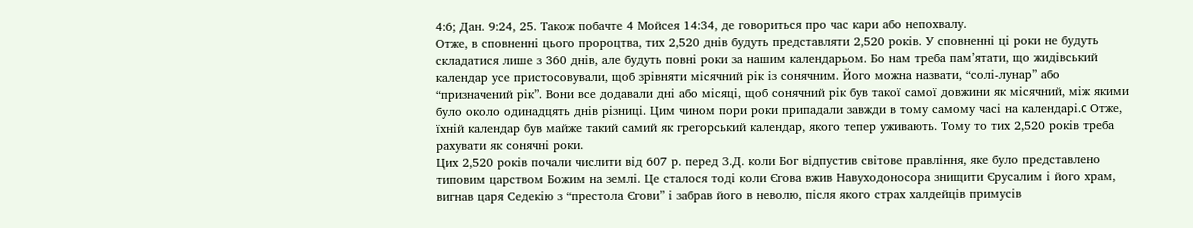4:6; Дан. 9:24, 25. Також побачте 4 Мойсея 14:34, де говориться про час кари або непохвалу.
Отже, в сповненні цього пророцтва, тих 2,520 днів будуть представляти 2,520 років. У сповненні ці роки не будуть складатися лише з 360 днів, але будуть повні роки за нашим календарьом. Бо нам треба пам’ятати, що жидівський календар усе пристосовували, щоб зрівняти місячний рік із сонячним. Його можна назвати, “солі-лунар” або “призначений рік”. Вони все додавали дні або місяці, щоб сонячний рік був такої самої довжини як місячний, між якими було около одинадцять днів різниці. Цим чином пори роки припадали завжди в тому самому часі на календарі.c Отже, їхній календар був майже такий самий як грегорський календар, якого тепер уживають. Тому то тих 2,520 років треба рахувати як сонячні роки.
Цих 2,520 років почали числити від 607 р. перед З.Д. коли Бог відпустив світове правління, яке було представлено типовим царством Божим на землі. Це сталося тоді коли Єгова вжив Навуходоносора знищити Єрусалим і його храм, вигнав царя Седекію з “престола Єгови” і забрав його в неволю, після якого страх халдейців примусів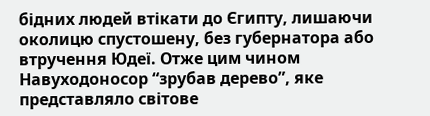бідних людей втікати до Єгипту, лишаючи околицю спустошену, без губернатора або втручення Юдеї. Отже цим чином Навуходоносор “зрубав дерево”, яке представляло світове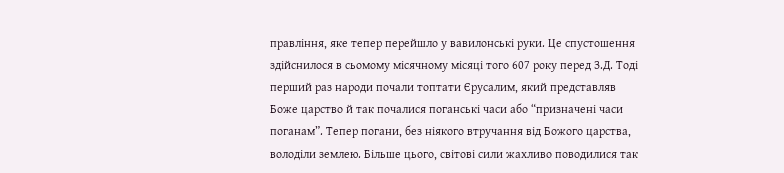правління, яке тепер перейшло у вавилонські руки. Це спустошення здійснилося в сьомому місячному місяці того 607 року перед З.Д. Тоді перший раз народи почали топтати Єрусалим, який представляв Боже царство й так почалися поганські часи або “призначені часи поганам”. Тепер погани, без ніякого втручання від Божого царства, володіли землею. Більше цього, світові сили жахливо поводилися так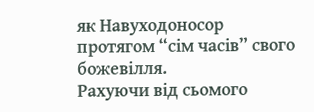як Навуходоносор протягом “сім часів” свого божевілля.
Рахуючи від сьомого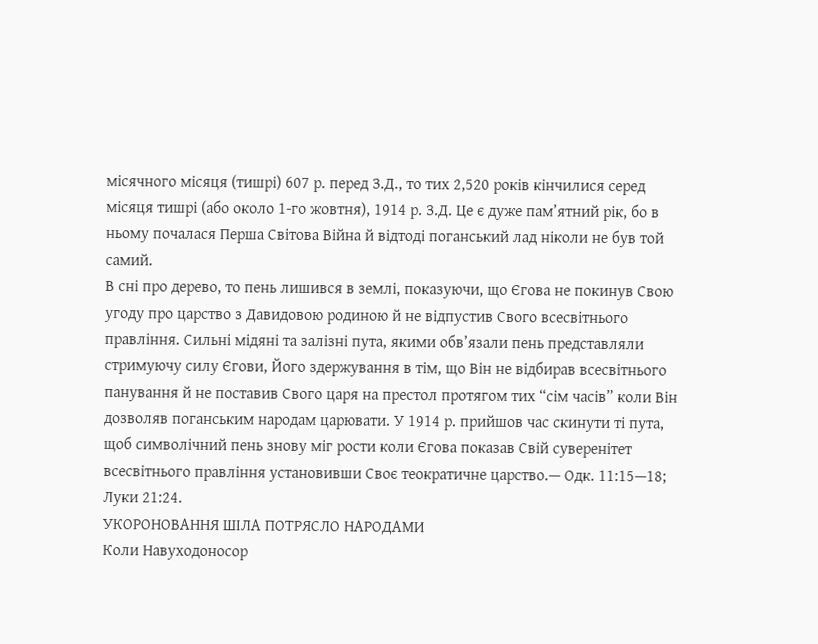місячного місяця (тишрі) 607 р. перед З.Д., то тих 2,520 років кінчилися серед місяця тишрі (або около 1-го жовтня), 1914 р. З.Д. Це є дуже пам’ятний рік, бо в ньому почалася Перша Світова Війна й відтоді поганський лад ніколи не був той самий.
В сні про дерево, то пень лишився в землі, показуючи, що Єгова не покинув Свою угоду про царство з Давидовою родиною й не відпустив Свого всесвітнього правління. Сильні мідяні та залізні пута, якими обв’язали пень представляли стримуючу силу Єгови, Його здержування в тім, що Він не відбирав всесвітнього панування й не поставив Свого царя на престол протягом тих “сім часів” коли Він дозволяв поганським народам царювати. У 1914 р. прийшов час скинути ті пута, щоб символічний пень знову міг рости коли Єгова показав Свій суверенітет всесвітнього правління установивши Своє теократичне царство.— Одк. 11:15—18; Луки 21:24.
УКОРОНОВАННЯ ШІЛА ПОТРЯСЛО НАРОДАМИ
Коли Навуходоносор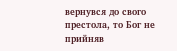вернувся до свого престола, то Бог не прийняв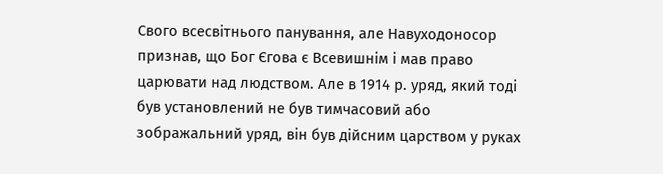Свого всесвітнього панування, але Навуходоносор признав, що Бог Єгова є Всевишнім і мав право царювати над людством. Але в 1914 р. уряд, який тоді був установлений не був тимчасовий або зображальний уряд, він був дійсним царством у руках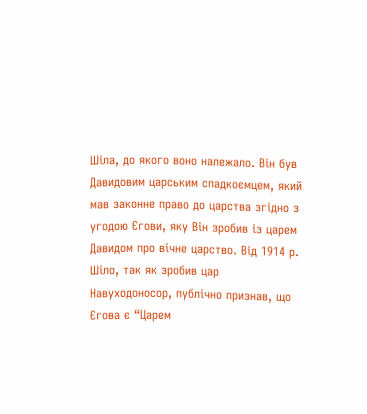Шіла, до якого воно належало. Він був Давидовим царським спадкоємцем, який мав законне право до царства згідно з угодою Єгови, яку Він зробив із царем Давидом про вічне царство. Від 1914 р. Шіло, так як зробив цар Навуходоносор, публічно признав, що Єгова є “Царем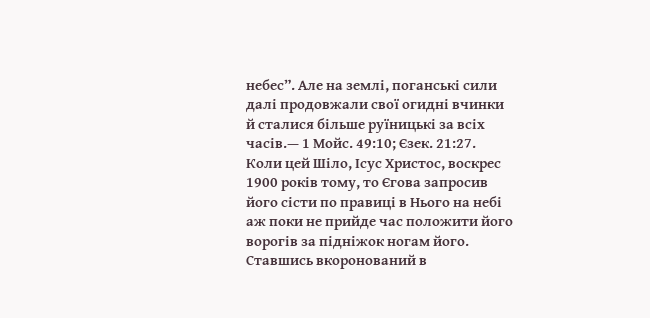небес”. Але на землі, поганські сили далі продовжали свої огидні вчинки й сталися більше руїницькі за всіх часів.— 1 Мойс. 49:10; Єзек. 21:27.
Коли цей Шіло, Ісус Христос, воскрес 1900 років тому, то Єгова запросив його сісти по правиці в Нього на небі аж поки не прийде час положити його ворогів за підніжок ногам його. Ставшись вкоронований в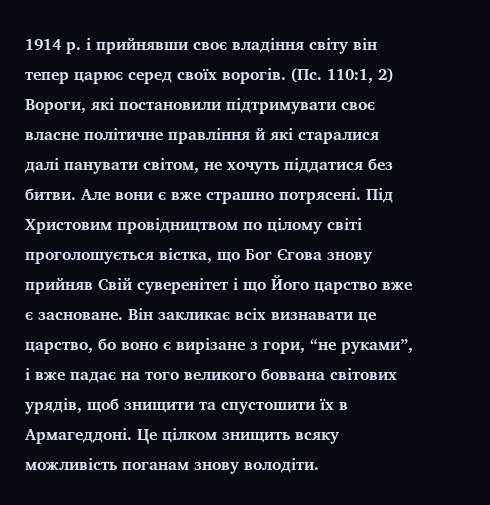1914 р. і прийнявши своє владіння світу він тепер царює серед своїх ворогів. (Пс. 110:1, 2) Вороги, які постановили підтримувати своє власне політичне правління й які старалися далі панувати світом, не хочуть піддатися без битви. Але вони є вже страшно потрясені. Під Христовим провідництвом по цілому світі проголошується вістка, що Бог Єгова знову прийняв Свій суверенітет і що Його царство вже є засноване. Він закликає всіх визнавати це царство, бо воно є вирізане з гори, “не руками”, і вже падає на того великого боввана світових урядів, щоб знищити та спустошити їх в Армагеддоні. Це цілком знищить всяку можливість поганам знову володіти.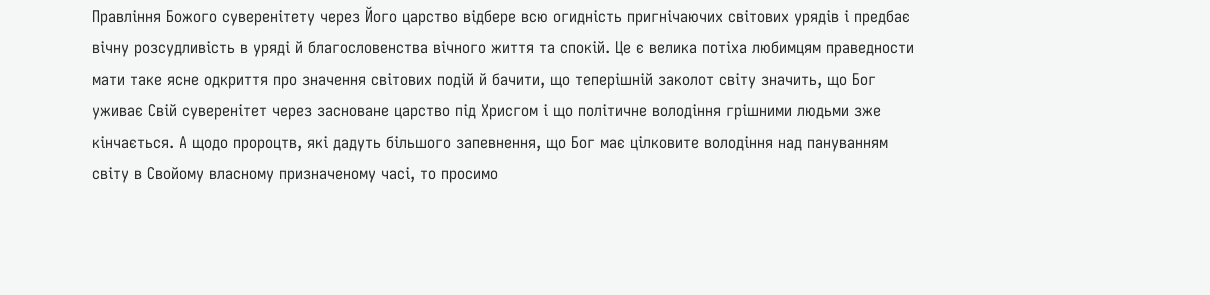Правління Божого суверенітету через Його царство відбере всю огидність пригнічаючих світових урядів і предбає вічну розсудливість в уряді й благословенства вічного життя та спокій. Це є велика потіха любимцям праведности мати таке ясне одкриття про значення світових подій й бачити, що теперішній заколот світу значить, що Бог уживає Свій суверенітет через засноване царство під Хрисгом і що політичне володіння грішними людьми зже кінчається. А щодо пророцтв, які дадуть більшого запевнення, що Бог має цілковите володіння над пануванням світу в Свойому власному призначеному часі, то просимо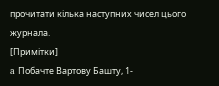прочитати кілька наступних чисел цього журнала.
[Примітки]
a Побачте Вартову Башту, 1-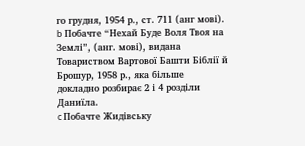го грудня, 1954 р., ст. 711 (анг мові).
b Побачте “Нехай Буде Воля Твоя на Землі”, (анг. мові), видана Товариством Вартової Башти Біблії й Брошур, 1958 р., яка більше докладно розбирає 2 і 4 розділи Даниїла.
c Побачте Жидівську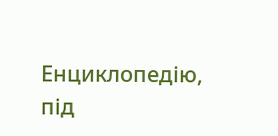Енциклопедію, під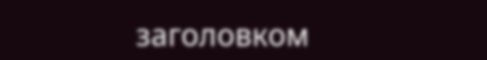заголовком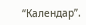“Календар”.